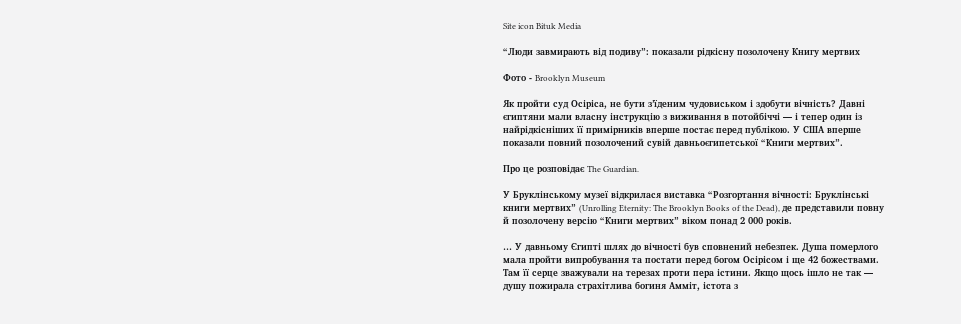Site icon Bituk Media

“Люди завмирають від подиву”: показали рідкісну позолочену Книгу мертвих

Фото - Brooklyn Museum

Як пройти суд Осіріса, не бути з’їденим чудовиськом і здобути вічність? Давні єгиптяни мали власну інструкцію з виживання в потойбіччі — і тепер один із найрідкісніших її примірників вперше постає перед публікою. У США вперше показали повний позолочений сувій давньоєгипетської “Книги мертвих”.

Про це розповідає The Guardian.

У Бруклінському музеї відкрилася виставка “Розгортання вічності: Бруклінські книги мертвих” (Unrolling Eternity: The Brooklyn Books of the Dead), де представили повну й позолочену версію “Книги мертвих” віком понад 2 000 років.

… У давньому Єгипті шлях до вічності був сповнений небезпек. Душа померлого мала пройти випробування та постати перед богом Осірісом і ще 42 божествами. Там її серце зважували на терезах проти пера істини. Якщо щось ішло не так — душу пожирала страхітлива богиня Амміт, істота з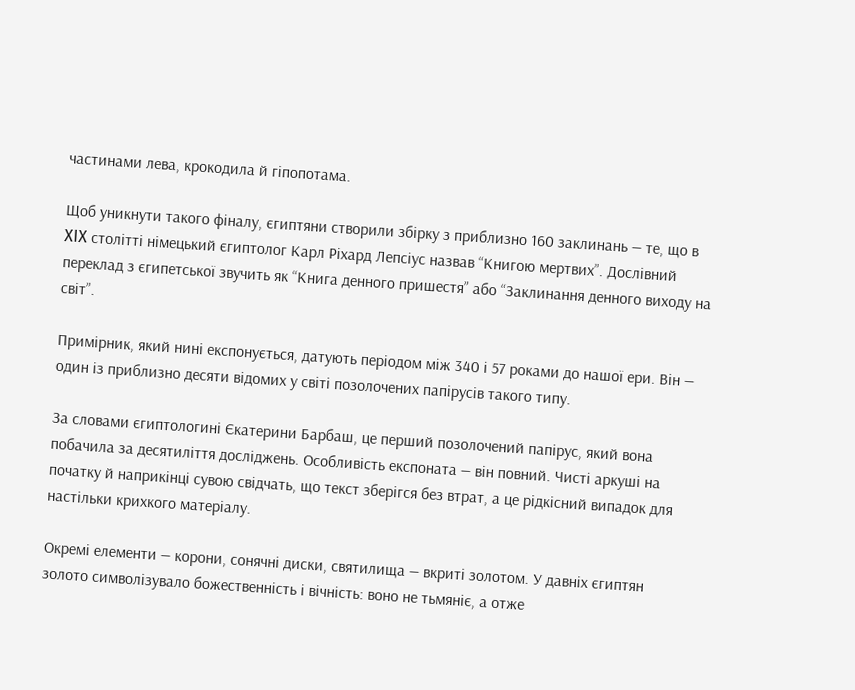частинами лева, крокодила й гіпопотама.

Щоб уникнути такого фіналу, єгиптяни створили збірку з приблизно 160 заклинань — те, що в XIX столітті німецький єгиптолог Карл Ріхард Лепсіус назвав “Книгою мертвих”. Дослівний переклад з єгипетської звучить як “Книга денного пришестя” або “Заклинання денного виходу на світ”.

Примірник, який нині експонується, датують періодом між 340 і 57 роками до нашої ери. Він — один із приблизно десяти відомих у світі позолочених папірусів такого типу.

За словами єгиптологині Єкатерини Барбаш, це перший позолочений папірус, який вона побачила за десятиліття досліджень. Особливість експоната — він повний. Чисті аркуші на початку й наприкінці сувою свідчать, що текст зберігся без втрат, а це рідкісний випадок для настільки крихкого матеріалу.

Окремі елементи — корони, сонячні диски, святилища — вкриті золотом. У давніх єгиптян золото символізувало божественність і вічність: воно не тьмяніє, а отже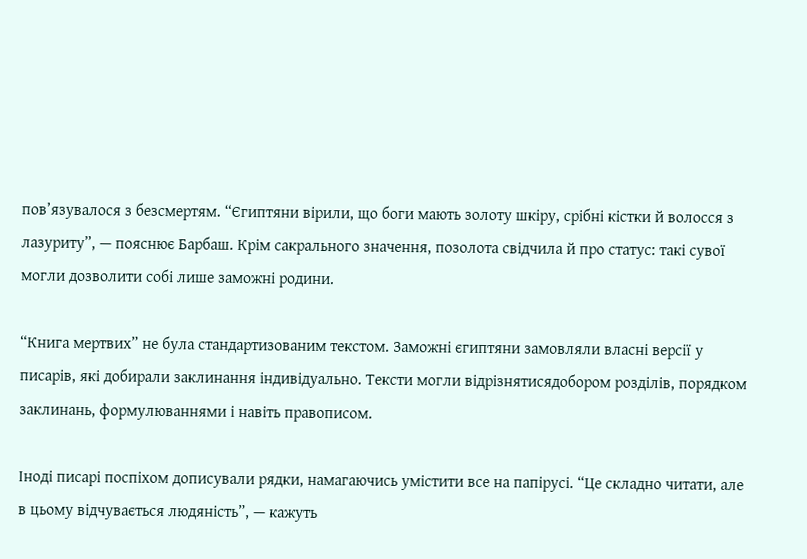пов’язувалося з безсмертям. “Єгиптяни вірили, що боги мають золоту шкіру, срібні кістки й волосся з лазуриту”, — пояснює Барбаш. Крім сакрального значення, позолота свідчила й про статус: такі сувої могли дозволити собі лише заможні родини.

“Книга мертвих” не була стандартизованим текстом. Заможні єгиптяни замовляли власні версії у писарів, які добирали заклинання індивідуально. Тексти могли відрізнятисядобором розділів, порядком заклинань, формулюваннями і навіть правописом.

Іноді писарі поспіхом дописували рядки, намагаючись умістити все на папірусі. “Це складно читати, але в цьому відчувається людяність”, — кажуть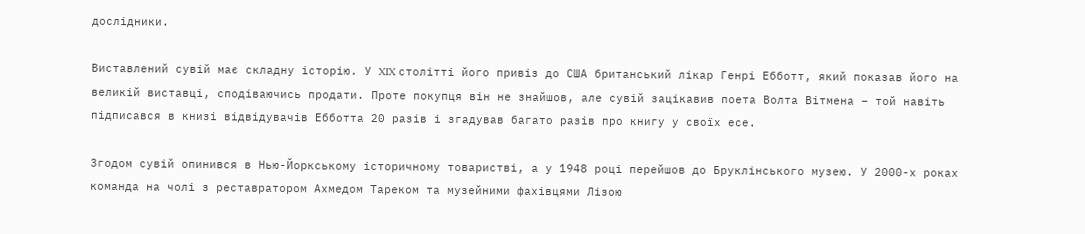дослідники.

Виставлений сувій має складну історію. У XIX столітті його привіз до США британський лікар Генрі Ебботт, який показав його на великій виставці, сподіваючись продати. Проте покупця він не знайшов, але сувій зацікавив поета Волта Вітмена – той навіть підписався в книзі відвідувачів Ебботта 20 разів і згадував багато разів про книгу у своїх есе.

Згодом сувій опинився в Нью-Йоркському історичному товаристві, а у 1948 році перейшов до Бруклінського музею. У 2000-х роках команда на чолі з реставратором Ахмедом Тареком та музейними фахівцями Лізою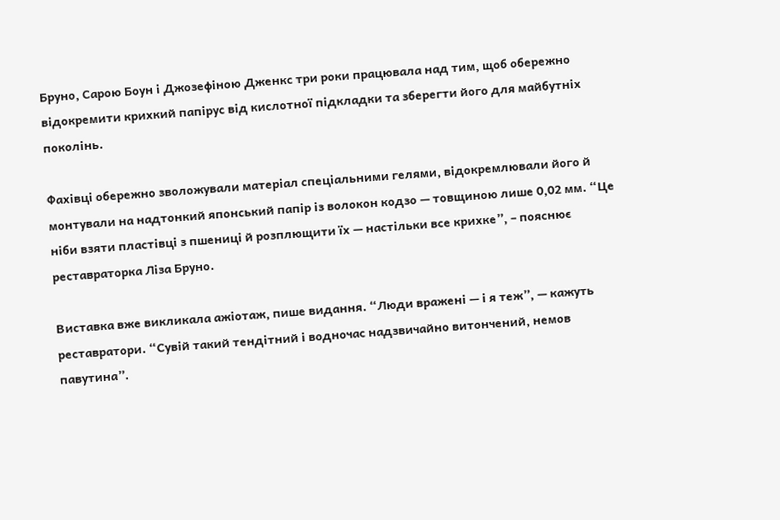Бруно, Сарою Боун і Джозефіною Дженкс три роки працювала над тим, щоб обережно відокремити крихкий папірус від кислотної підкладки та зберегти його для майбутніх поколінь.

Фахівці обережно зволожували матеріал спеціальними гелями, відокремлювали його й монтували на надтонкий японський папір із волокон кодзо — товщиною лише 0,02 мм. “Це ніби взяти пластівці з пшениці й розплющити їх — настільки все крихке”, – пояснює реставраторка Ліза Бруно.

Виставка вже викликала ажіотаж, пише видання. “Люди вражені — і я теж”, — кажуть реставратори. “Сувій такий тендітний і водночас надзвичайно витончений, немов павутина”.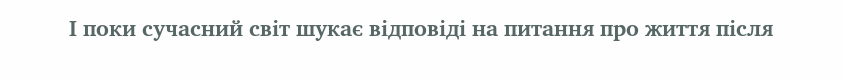І поки сучасний світ шукає відповіді на питання про життя після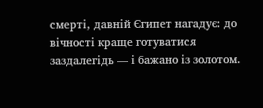смерті, давній Єгипет нагадує: до вічності краще готуватися заздалегідь — і бажано із золотом.